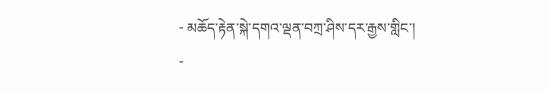- མཆོད་རྟེན་སྐེ་དགའ་ལྡན་བཀྲ་ཤིས་དར་རྒྱས་གླིང་།
-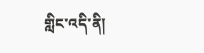གླིང་འདི་ནི།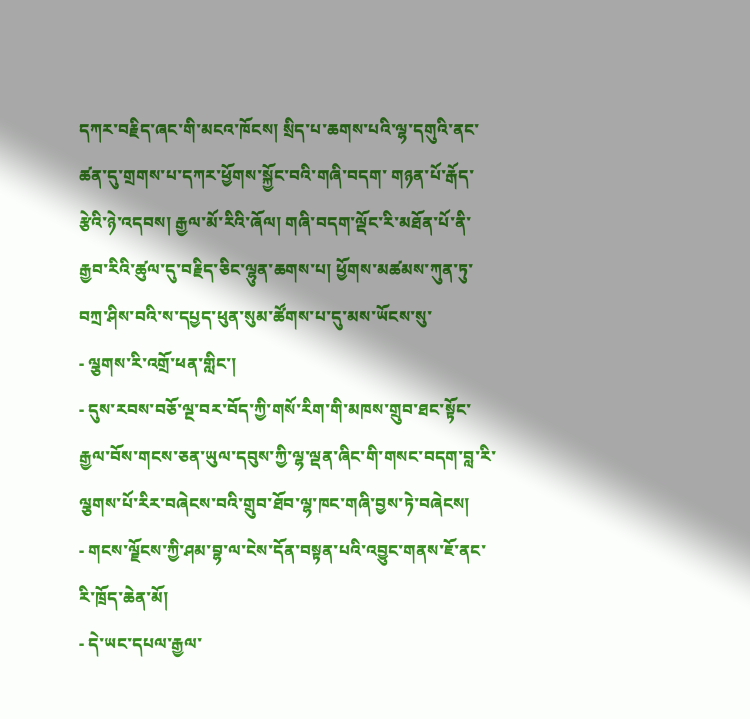དཀར་བརྗིད་ཞང་གི་མངའ་ཁོངས། སྲིད་པ་ཆགས་པའི་ལྷ་དགུའི་ནང་ཚན་དུ་གྲགས་པ་དཀར་ཕྱོགས་སྐྱོང་བའི་གཞི་བདག་ གཉན་པོ་རྒོད་རྩེའི་ཉེ་འདབས། རྒྱལ་མོ་རིའི་ཞོལ། གཞི་བདག་ལྡོང་རི་མཐོན་པོ་ནི་རྒྱབ་རིའི་ཚུལ་དུ་བརྗིད་ཅིང་ལྷུན་ཆགས་པ། ཕྱོགས་མཚམས་ཀུན་ཏུ་བཀྲ་ཤིས་བའི་ས་དཔྱད་ཕུན་སུམ་ཚོགས་པ་དུ་མས་ཡོངས་སུ་
- ལྕགས་རི་འགྲོ་ཕན་གླིང་།
- དུས་རབས་བཅོ་ལྔ་བར་བོད་ཀྱི་གསོ་རིག་གི་མཁས་གྲུབ་ཐང་སྟོང་རྒྱལ་བོས་གངས་ཅན་ཡུལ་དབུས་ཀྱི་ལྷ་ལྡན་ཞིང་གི་གསང་བདག་བླ་རི་ལྕགས་པོ་རིར་བཞེངས་བའི་གྲུབ་ཐོབ་ལྷ་ཁང་གཞི་བྱས་ཏེ་བཞེངས།
- གངས་ལྗོངས་ཀྱི་ཤམ་བྷ་ལ་ངེས་དོན་བསྟན་པའི་འབྱུང་གནས་ཇོ་ནང་རི་ཁྲོད་ཆེན་མོ།
- དེ་ཡང་དཔལ་རྒྱལ་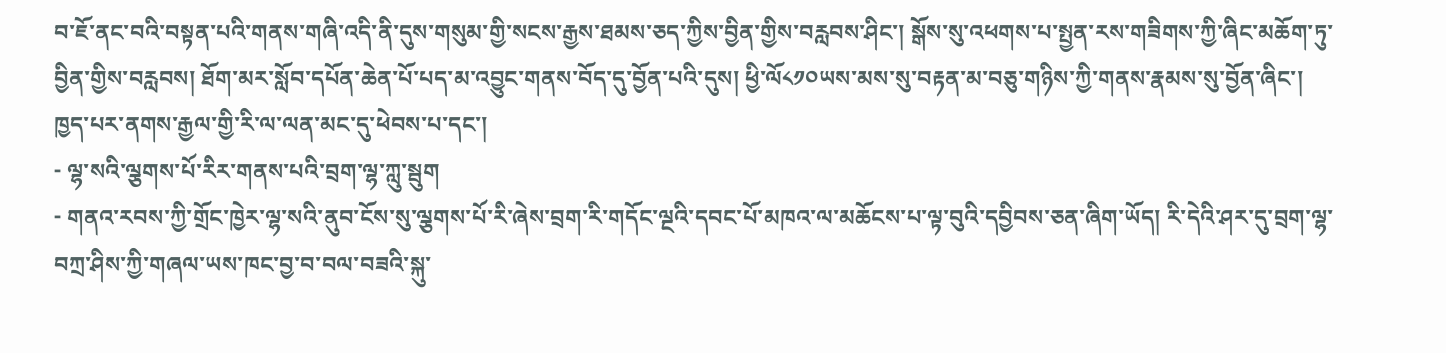བ་ཇོ་ནང་བའི་བསྟན་པའི་གནས་གཞི་འདི་ནི་དུས་གསུམ་གྱི་སངས་རྒྱས་ཐམས་ཅད་ཀྱིས་བྱིན་གྱིས་བརླབས་ཤིང་། སྒོས་སུ་འཕགས་པ་སྤྱན་རས་གཟིགས་ཀྱི་ཞིང་མཆོག་ཏུ་བྱིན་གྱིས་བརླབས། ཐོག་མར་སློབ་དཔོན་ཆེན་པོ་པད་མ་འབྱུང་གནས་བོད་དུ་བྱོན་པའི་དུས། ཕྱི་ལོ༨༡༠ཡས་མས་སུ་བརྟན་མ་བཅུ་གཉིས་ཀྱི་གནས་རྣམས་སུ་བྱོན་ཞིང་། ཁྱད་པར་ནགས་རྒྱལ་གྱི་རི་ལ་ལན་མང་དུ་ཕེབས་པ་དང་།
- ལྷ་སའི་ལྕགས་པོ་རིར་གནས་པའི་བྲག་ལྷ་ཀླུ་སྦུག
- གནའ་རབས་ཀྱི་གྲོང་ཁྱེར་ལྷ་སའི་ནུབ་ངོས་སུ་ལྕགས་པོ་རི་ཞེས་བྲག་རི་གདོང་ལྔའི་དབང་པོ་མཁའ་ལ་མཆོངས་པ་ལྟ་བུའི་དབྱིབས་ཅན་ཞིག་ཡོད། རི་དེའི་ཤར་དུ་བྲག་ལྷ་བཀྲ་ཤིས་ཀྱི་གཞལ་ཡས་ཁང་བྱ་བ་བལ་བཟའི་སྐུ་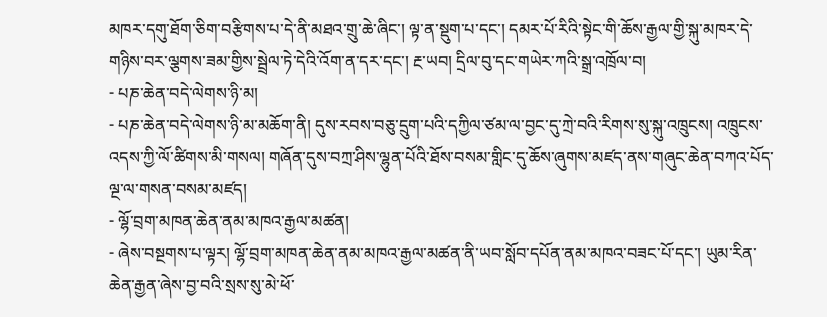མཁར་དགུ་ཐོག་ཅིག་བརྩིགས་པ་དེ་ནི་མཐའ་གྲུ་ཆེ་ཞིང་། ལྟ་ན་སྡུག་པ་དང་། དམར་པོ་རིའི་སྟེང་གི་ཆོས་རྒྱལ་གྱི་སྐུ་མཁར་དེ་གཉིས་བར་ལྕགས་ཟམ་གྱིས་སྦྲེལ་ཏེ་དེའི་འོག་ན་དར་དང་། རྔ་ཡབ། དྲིལ་བུ་དང་གཡེར་ཀའི་སྒྲ་འཁྲོལ་བ།
- པཎ་ཆེན་བདེ་ལེགས་ཉི་མ།
- པཎ་ཆེན་བདེ་ལེགས་ཉི་མ་མཆོག་ནི། དུས་རབས་བཅུ་དྲུག་པའི་དཀྱིལ་ཙམ་ལ་བྱང་དུ་ཀྲེ་བའི་རིགས་སུ་སྐུ་འཁྲུངས། འཁྲུངས་འདས་ཀྱི་ལོ་ཚིགས་མི་གསལ། གཞོན་དུས་བཀྲ་ཤིས་ལྷུན་པོའི་ཐོས་བསམ་གླིང་དུ་ཆོས་ཞུགས་མཛད་ནས་གཞུང་ཆེན་བཀའ་པོད་ལྔ་ལ་གསན་བསམ་མཛད།
- ལྷོ་བྲག་མཁན་ཆེན་ནམ་མཁའ་རྒྱལ་མཚན།
- ཞེས་བསྔགས་པ་ལྟར། ལྷོ་བྲག་མཁན་ཆེན་ནམ་མཁའ་རྒྱལ་མཚན་ནི་ཡབ་སློབ་དཔོན་ནམ་མཁའ་བཟང་པོ་དང་། ཡུམ་རིན་ཆེན་རྒྱན་ཞེས་བྱ་བའི་སྲས་སུ་མེ་ཕོ་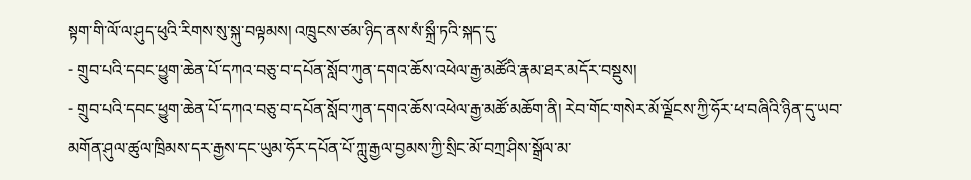སྟག་གི་ལོ་ལ་ཤུད་ཕུའི་རིགས་སུ་སྐུ་བལྟམས། འཁྲུངས་ཙམ་ཉིད་ནས་སཾ་སྐྲྀ་ཏའི་སྐད་དུ་
- གྲུབ་པའི་དབང་ཕྱུག་ཆེན་པོ་དཀའ་བཅུ་བ་དཔོན་སློབ་ཀུན་དགའ་ཆོས་འཕེལ་རྒྱ་མཚོའི་རྣམ་ཐར་མདོར་བསྡུས།
- གྲུབ་པའི་དབང་ཕྱུག་ཆེན་པོ་དཀའ་བཅུ་བ་དཔོན་སློབ་ཀུན་དགའ་ཆོས་འཕེལ་རྒྱ་མཚོ་མཆོག་ནི། རེབ་གོང་གསེར་མོ་ལྗོངས་ཀྱི་ཧོར་ཕ་བཞིའི་ཉིན་དུ་ཡབ་མགོན་ཤུལ་ཚུལ་ཁྲིམས་དར་རྒྱས་དང་ཡུམ་ཧོར་དཔོན་པོ་ཀླུ་རྒྱལ་བྱམས་ཀྱི་སྲིང་མོ་བཀྲ་ཤིས་སྒྲོལ་མ་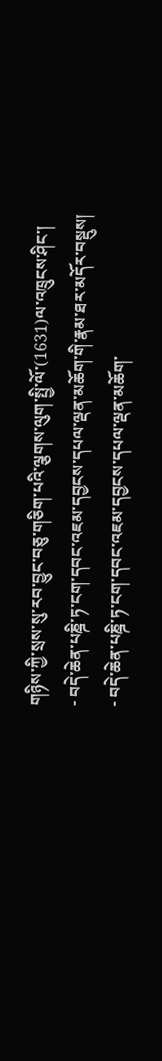གཉིས་ཀྱི་སྲས་སུ་རབ་བྱུང་བཅུ་གཅིག་པའི་ལྕགས་ལུག་སྤྱི་ལོ་(1631)ལ་འཁྲུངས་ཤིང་།
- བདེ་ཆེན་པཎྜི་ཏ་ངག་དབང་འཇམ་དབྱངས་དཔལ་ལྡན་མཆོག་གི་རྣམ་ཐར་མདོར་བསྡུས།
- བདེ་ཆེན་པཎྜི་ཏ་ངག་དབང་འཇམ་དབྱངས་དཔལ་ལྡན་མཆོག་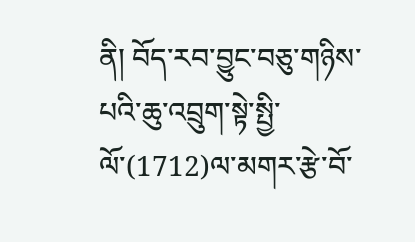ནི། བོད་རབ་བྱུང་བཅུ་གཉིས་པའི་ཆུ་འབྲུག་སྟེ་སྤྱི་ལོ་(1712)ལ་མགར་རྩེ་བོ་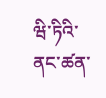ཝི་ཏིའི་ནང་ཚན་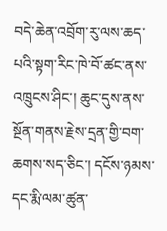བདེ་ཆེན་འབྲོག་རུ་ལས་ཆད་པའི་སྟག་རིང་ཁེ་བོ་ཚང་ནས་འཁྲུངས་ཤིང་། ཆུང་དུས་ནས་སྔོན་གནས་རྗེས་དྲན་གྱི་བག་ཆགས་སད་ཅིང་། དངོས་ཉམས་དང་རྨི་ལམ་ཚུན་